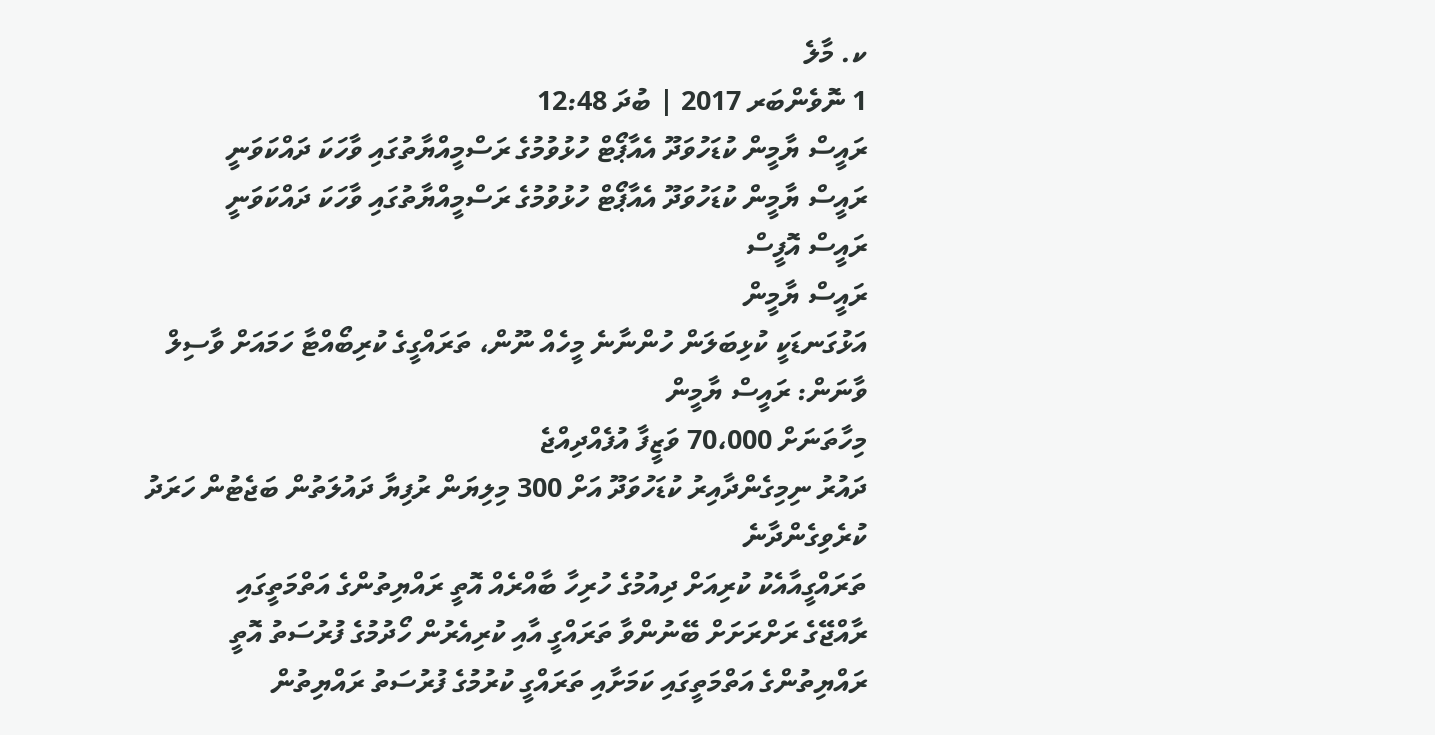ކ. މާލެ
1 ނޮވެންބަރ 2017 | ބުދަ 12:48
ރައީސް ޔާމީން ކުޑަހުވަދޫ އެއާޕޯޓް ހުޅުވުމުގެ ރަސްމީއްޔާތުގައި ވާހަކަ ދައްކަވަނީ
ރައީސް ޔާމީން ކުޑަހުވަދޫ އެއާޕޯޓް ހުޅުވުމުގެ ރަސްމީއްޔާތުގައި ވާހަކަ ދައްކަވަނީ
ރައީސް އޮފީސް
ރައީސް ޔާމީން
އަޅުގަނޑަކީ ކުޅިބަލަން ހުންނާނެ މީހެއް ނޫން، ތަރައްގީގެ ކުރިބޯއްޓާ ހަމައަށް ވާސިލް ވާނަން: ރައީސް ޔާމީން
މިހާތަނަށް 70،000 ވަޒީފާ އުފެއްދިއްޖެ
ދައުރު ނިމިގެންދާއިރު ކުޑަހުވަދޫ އަށް 300 މިލިޔަން ރުފިޔާ ދައުލަތުން ބަޖެޓުން ހަރަދު ކުރެވިގެންދާނެ
ތަރައްގީއާއެކު ކުރިއަށް ދިއުމުގެ ހުރިހާ ބާއްރެއް އޮތީ ރައްޔިތުންގެ އަތްމަތީގައި
ރާއްޖޭގެ ރަށްރަށަށް ބޭނުންވާ ތަރައްގީ އާއި ކުރިއެރުން ހޯދުމުގެ ފުރުސަތު އޮތީ ރައްޔިތުންގެ އަތްމަތީގައި ކަމަށާއި ތަރައްގީ ކުރުމުގެ ފުރުސަތު ރައްޔިތުން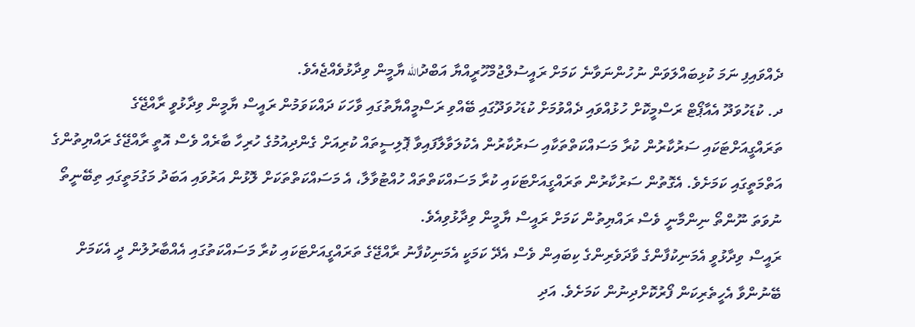ދެއްވައިފި ނަމަ ކުޅިބައްލަވަން ނުހުންނަވާނެ ކަމަށް ރައީސުލްޖުމްހޫރީއްޔާ އަބްދުالله ޔާމީން ވިދާޅުވެއްޖެއެވެ.
ދ. ކުޑަހުވަދޫ އެއާޕޯޓް ރަސްމީކޮށް ހުޅުއްވައި ދެއްވުމަށް ކުޑަހުވަދޫގައި ބޭއްވި ރަސްމީއްޔާތުގައި ވާހަކަ ދައްކަވަމުން ރައީސް ޔާމީން ވިދާޅުވީ ރާއްޖޭގެ ތަރައްގީއަށްޓަކައި ސަރުކާރުން ކުރާ މަސައްކަތްތަކާއި ސަރުކާރުން އެކުލަވާލާފައިވާ ޕޮލިސީތައް ކުރިއަށް ގެންދިއުމުގެ ހުރިހާ ބާރެއް ވެސް އޮތީ ރާއްޖޭގެ ރައްޔިތުންގެ އަތްމަތީގައި ކަމަށެވެ. އެގޮތުން ސަރުކާރުން ތަރައްގީއަށްޓަކައި ކުރާ މަސައްކަތްތައް ހުއްޓުވާލާ، އެ މަސައްކަތްތަކަށް ލޮޅުން އަރުވައި އަބަދު މަގުމަތީގައި ތިބޭނީތޯ ނުވަތަ ނޫންތޯ ނިންމާނީ ވެސް ރައްޔިތުން ކަމަށް ރައީސް ޔާމީން ވިދާޅުވިއެވެ.
ރައީސް ވިދާޅުވީ އެމަނިކުފާންގެ ވާދަވެރިންގެ ކިބައިން ވެސް އެދޭ ކަމަކީ އެމަނިކުފާނު ރާއްޖޭގެ ތަރައްގީއަށްޓަކައި ކުރާ މަސައްކަތުގައި އެއްބާރުލުން ދީ އެކަމަށް ބޭނުންވާ އެހީތެރިކަން ފޯރުކޮށްދިނުން ކަމަށެވެ. އަދި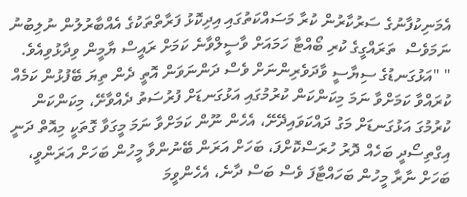އެމަނިކުފާނުގެ ސަރުކާރުން ކުރާ މަސައްކަތުގައި އިދިކޮޅު ފަރާތްތަކުގެ އެއްބާރުލުން ނުލިބުނު ނަމަވެސް  ތަރައްގީގެ ކުރި ބޯއްޓާ ހަމައަށް ވާސީލްވާނެ ކަމަށް ރައީސް ޔާމީން ވިދާޅުވިއެވެ.
" "އަޅުގަނޑުގެ ސިޔާސީ ވާދަވެރިންނަށް ވެސް ދަންނަވަން އޮތީ ދެން ތިޔަ ބޭފުޅުން ކަމެއް ކުރައްވާ ކަމަށްވާ ނަމަ މިކަންކަން ކުރުމުގައި އަޅުގަނޑަށް ފުރުސަތު ދެއްވާށޭ، މިކަންކަން ކުރުމުގަ އަޅުގަނޑަށް މަގު ދައްކަވައިދޭށޭ، އެހެން ނޫން ކަމަށްވާ ނަމަ މީގަވާ ގޮތަކީ މިއޮތް ދަނީ އިގްތިސޯދީ ބަހެއް ދޮރު ހުރަސްކޮށްފަ، ބަހަށް އަރަން ބޭނުންވާ މީހުން ބަހަށް އަރަންވީ، ބަހަށް ނާރާ މީހުން ބަހައްޓާފަ ވެސް ބަސް ދާނެ، އެހެންވީމަ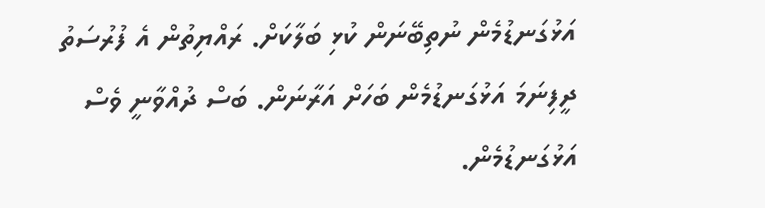އަޅުގަނޑުމެން ނުތިބޭނަން ކުޅި ބަލާކަށް. ރައްޔިތުން އެ ފުރުސަތު ދީފިނަމަ އަޅުގަނޑުމެން ބަހަށް އަރާނަން. ބަސް ދުއްވާނީ ވެސް އަޅުގަނޑުމެން.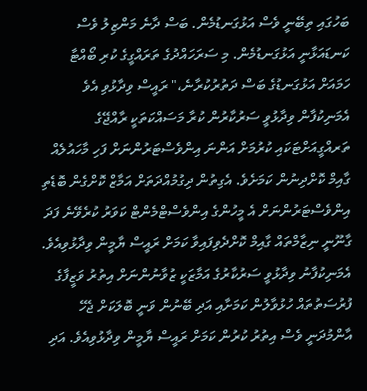ބަހުގައި ތިބޭނީ ވެސް އަޅުގަނޑުމެން. ބަސް ދާނެ މަންޒިލު ވެސް ކަނޑައަޅާނީ އަޅުގަނޑުމެން. މި ސަރަހައްދުގެ ތަރައްގީގެ ކުރި ބޯއްޓާ ހަމައަށް އަޅުގަނޑުގެ ބަސް ދަތުރުކުރާނެ،" ރައީސް ވިދާޅުވި އެވެ
އެމަނިކުފާން ވިދާޅުވީ ސަރުކާރުން ކުރާ މަސައްކަތަކީ ރާއްޖޭގެ ތަރއްގީއަށްޓަކައި ކުރުމަށް އަންނަ އިންވެސްޓަރުންނަށް ފަހި މާހައުލެއް ގާއިމް ކޮށްދިނުން ކަމަށެވެ. އެގިތުން ދިގުމުއްދަތަށް އަމާޒް ކޮށްގެން ބޮޑެތި އިންވެސްޓަރުންނަށް އެ މީހުންގެ އިންވެސްޓްމެންޓް ކަވަރު ކުރެވޭނެ ފަދަ ގާނޫނީ ނިޒާމްތައް ގާއިމް ކޮށްދެވިފައިވާ ކަމަށް ރައީސް ޔާމީން ވިދާޅުވިއެވެ.
އެމަނިކުފާނު ވިދާޅުވީ ސަރުކާރުގެ އަމާޒަކީ ޒުވާނުންނަށް އިތުރު ވަޒީފާގެ ފުރުސަތުތައް ހުޅުވާލުން ކަމަށާއި އަދި ބޭނުން ވަނީ ބޮލަކަށް ޖެހޭ އާންމުދަނީ ވެސް އިތުރު ކުރުން ކަމަށް ރައީސް ޔާމީން ވިދާޅުވިއެވެ. އަދި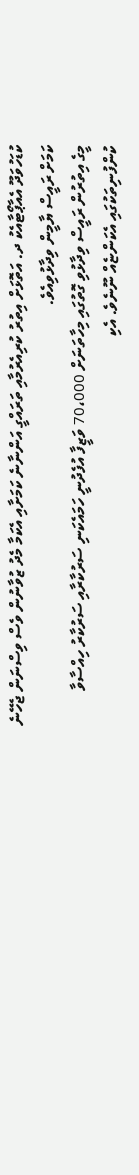ކުޑަހުވަދޫ އެއާޕޯޓާއެކު ދ. އަތޮޅަށް އިތުރު ކުރިއެރުމާއި ތަރައްގީ އަންނާނެ ކަމަށާއި އެކަމާ މެދު ޒުވާނުން ވެސް ވިސްނަން ޖެހޭނެ ކަމަށް ރައީސް ޔާމީން ވިދާޅުވިއެވެ.
މީގެ އިތުރުން ރައީސް ވިދާޅުވި ގޮތުގައި މިހާތަނަށް 70،000 ވަޒީފާ އުފެދުނީ ހަމައެކަނި ސަރުކާރާއި ސަރުކާރު ހިއްސާވާ ކުންފުނިތަކުގައި އެކަންޏެއް ނޫނެވެ. އެކި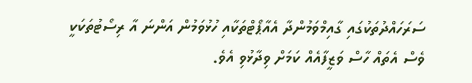ސަރަހައްދުތަކުގައި ގާއިމްވަމުންދާ އެއާޕޯޓްތަކާއި ހުޅުވަމުން އަންނަ އާ ރިސޯޓުތަކަކީ ވެސް އެތައް ހާސް ވަޒީފާއެއް ކަމަށް ވިދާޅުވި އެވެ.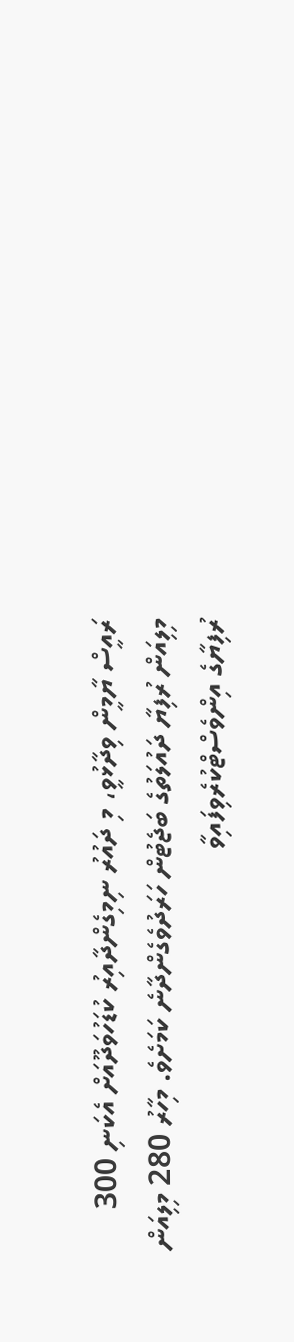ރައީސް ޔާމީން ވިދާޅުވީ، މި ދައުރު ނިމިގެންދާއިރު ކުޑަހުވަދޫއަށް އެކަނި 300 މިލިއަން ރުފިޔާ ދައުލަތުގެ ބަޖެޓުން ހަރަދުވެގެންދާނެ ކަމަށެވެ. މިހާރު 280 މިލިއަން ރުފިޔާގެ އިންވެސްޓްކުރެވިފައިވާ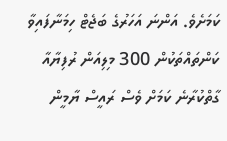ކަމަށެވެ. އަންނަ އަހަރުގެ ބަޖެޓް ހިމަނާފައިވާ ކަންތައްތަކުން 300 މިލިއަން ރުފިޔާއާ ގާތްކުރާނެ ކަމަށް ވެސް ރައީސް ޔާމީން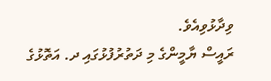ވިދާޅުވިއެވެ.
ރައީސް ޔާމީންގެ މި ދަތުރުފުޅުގައި ދ. އަތޮޅުގެ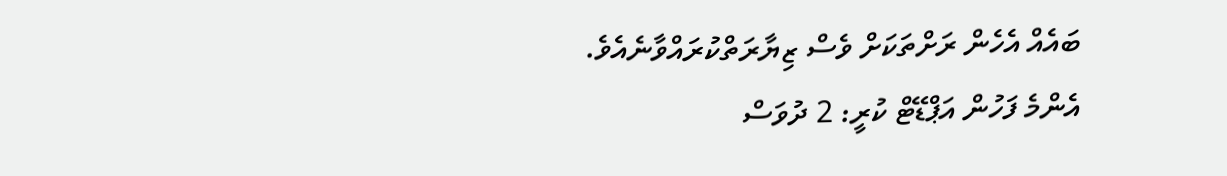ބައެއް އެހެން ރަށްތަކަށް ވެސް ޒިޔާރަތްކުރައްވާނެއެވެ.
އެންމެ ފަހުން އަޕްޑޭޓް ކުރީ: 2 ދުވަސް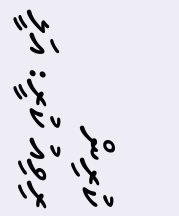ކުރިން
ރިވިއު ކުރީ: އަލީ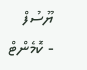ޔޫސުފް
- ކޮމެންޓް